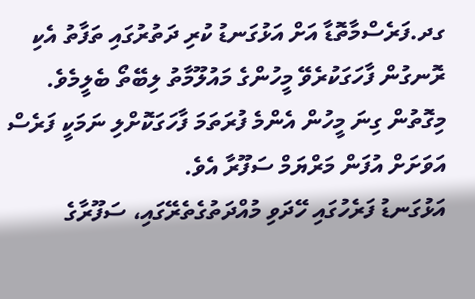ގދ.ފަރެސްމާތޮޑާ އަށް އަޅުގަނޑު ކުރި ދަތުރުގައި ތަފާތު އެކި ރޮނގުން ފާހަގަކުރެވޭ މީހުންގެ މައުލޫމާތު ލިބޭތޯ ބެލީމެވެ. މިގޮތުން ގިނަ މީހުން އެންމެ ފުރަތަމަ ފާހަގަކޮށްލި ނަމަކީ ފަރެސް އަވަށަށް އުފަން މަރްޔަމް ސަފޫރާ އެވެ.
އަޅުގަނޑު ފަރެހުގައި ހޭދަވި މުއްދަތުގެތެރޭގައި، ސަފޫރާގެ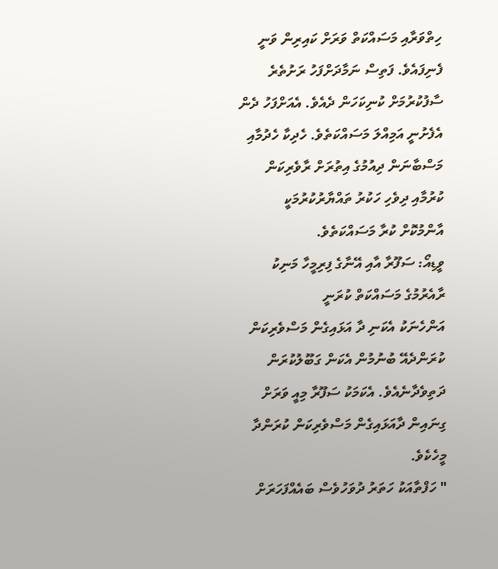ހިތްވަރާއި މަސައްކަތް ވަރަށް ކައިރިން ވަނީ ފެނިފައެވެ. ފަތިސް ނަމާދަށްފަހު ރަށުތެރެ ސާފުކުރުމަށް ކުނިކަހަން ދެއެވެ. އެއަށްފަހު ދެން އެފެށުނީ އަމިއްލަ މަސައްކަތެވެ. ހެދިކާ ހެދުމާއި މަސްބާނަން ދިއުމުގެ އިތުރަށް ރާވެރިކަން ކުރުމާއި ދިވެހި ހަކުރު ތައްޔާރުކުރުމަކީ އާންމުކޮށް ކުރާ މަސައްކަތެވެ.
ވީޑިއޯ: ސަފޫރާ އާއި އޭނާގެ ފިރިމީހާ މަނިކު ރާއެރުމުގެ މަސައްކަތް ކުރަނީ
އަންހެނަކު އެކަނި ދާ އަޅައިގެން މަސްވެރިކަން ކުރަންދެއޭ ބުނުމުން އެކަން ގަބޫލުކުރަން ދަތިވެދާނެއެވެ. އެކަމަކު ސަފޫރާ މިއީ ވަރަށް ގިނައިން ދާއަޅައިގެން މަސްވެރިކަން ކުރަންދާ މީހެކެވެ.
" ހަފްތާއަކު ހަތަރު ދުވަހުވެސް ބައެއްފަހަރަށް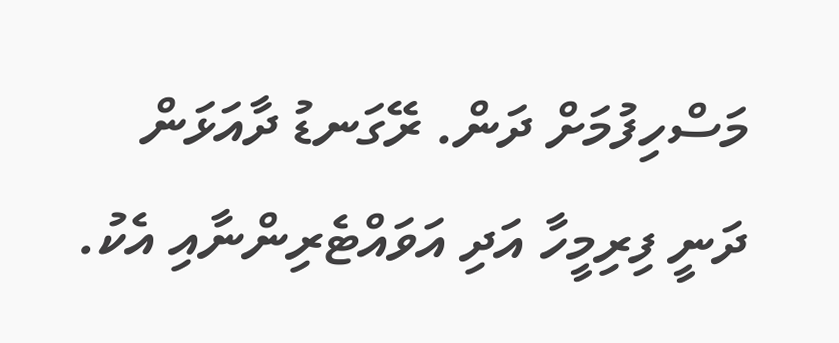މަސްހިފުމަށް ދަން. ރޭގަނޑު ދާއަޅަން ދަނީ ފިރިމީހާ އަދި އަވައްޓެރިންނާއި އެކު.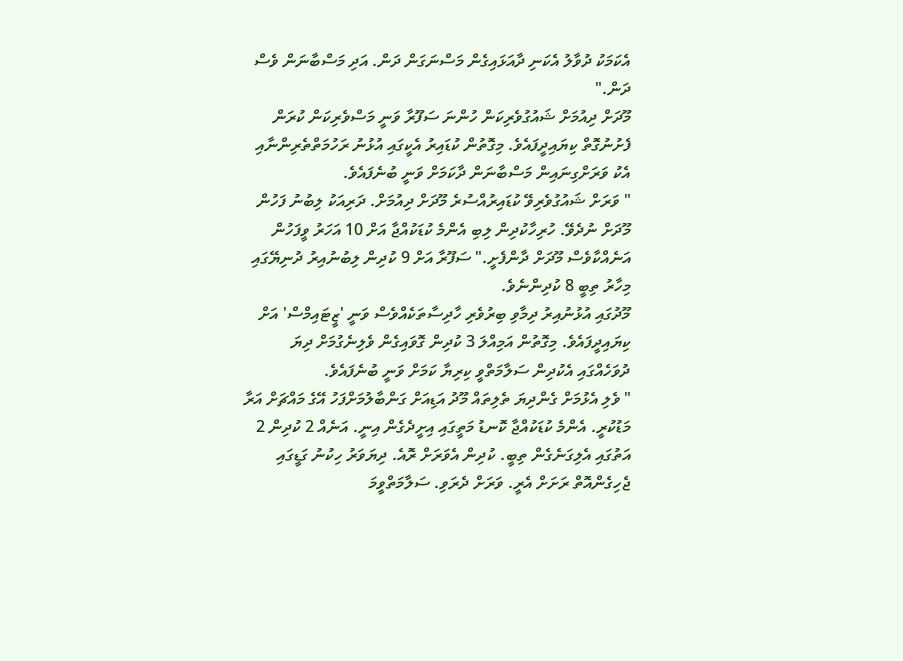އެކަމަކު ދުވާލު އެކަނި ދާއަޅައިގެން މަސްނަގަން ދަން. އަދި މަސްބާނަން ވެސް ދަން."
މޫދަށް ދިއުމަށް ޝައުގުވެރިކަން ހުންނަ ސަފޫރާ ވަނީ މަސްވެރިކަން ކުރަން ފެށުނުގޮތް ކިޔައިދީފައެވެ. މިގޮތުން ކުޑައިރު އެކީގައި އުޅުނު ރަހުމަތްތެރިންނާއި އެކު ވަރަށްގިނައިން މަސްބާނަން ދާކަމަށް ވަނީ ބުނެފައެވެ.
" ވަރަށް ޝައުގުވެރިވޭ ކުޑައިރުއްސުރެ މޫދަށް ދިއުމަށް. ދަރިއަކު ލިބުނު ފަހުން މޫދަށް ނުދެވޭ. ހުރިހާކުދިން ލިބި އެންމެ ކުޑަކުއްޖާ އަށް 10 އަހަރު ވީފަހުން އަނެއްކާވެސް މޫދަށް ދާންފެށީ." ސަފޫރާ އަށް 9 ކުދިން ލިބުނުއިރު ދުނިޔޭގައި މިހާރު ތިބީ 8 ކުދިންނެވެ.
މޫދުގައި އުޅުނުއިރު ދިމާވި ބިރުވެރި ހާދިސާތަކެއްވެސް ވަނީ 'ޒީޓައިމްސް' އަށް ކިޔައިދީފައެވެ. މިގޮތުން އަމިއްލަ 3 ކުދިން ގޮވައިގެން ވެލިނެގުމަށް ދިޔަ ދުވަހެއްގައި އެކުދިން ސަލާމަތްވީ ކިރިޔާ ކަމަށް ވަނީ ބުނެފައެވެ.
" ވެލި އެޅުމަށް ގެންދިޔަ ތެލިތައް މޫދު އަޑިއަށް ގަންބާލުމަށްފަހު އޭގެ މައްޗަށް އަރާ މަޑުކުރީ. އެންމެ ކުޑަކުއްޖާ ކޮނޑު މަތީގައި އިށީދެގެން އިނީ. އަނެއް 2 ކުދިން 2 އަތުގައި އެލިގަނެގެން ތިބީ. ކުދިން އެވަރަށް ރޮއެ. ދިޔަވަރު ހިކުނު ގަޑީގައި ޖެހިގެންއޮތް ރަށަށް އެރީ. ވަރަށް ދެރަވި. ސަލާމަތްވީމަ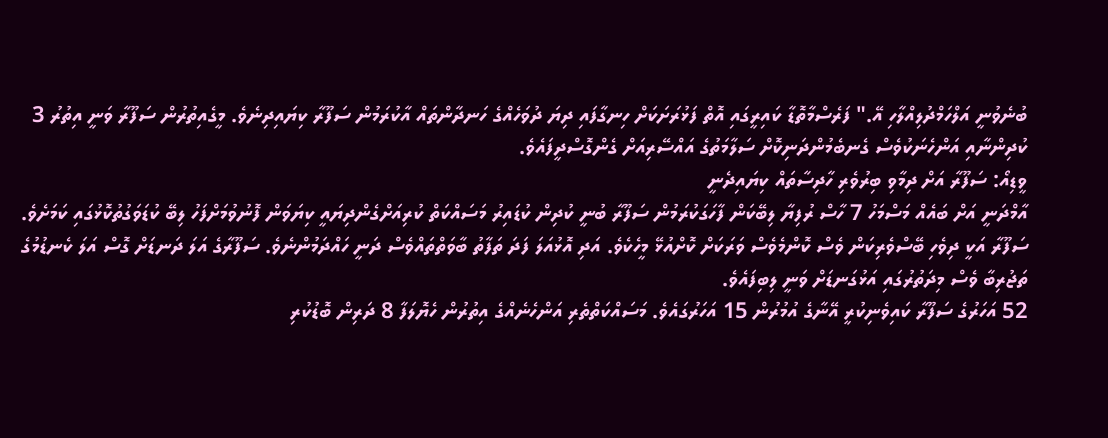ބުނެވުނީ އަލްހަމްދުލިއްލާހި އޭ." ފަރެސްމާތޮޑާ ކައިރީގައި އޮތް ފަޅުރަށަކަށް ހިނގާފައި ދިޔަ ދުވަހެއްގެ ހަނދާންތައް އާކުރަމުން ސަފޫރާ ކިޔައިދިނެވެ. މީގެއިތުރުން ސަފޫރާ ވަނީ އިތުރު 3 ކުދިންނާއި އަންހެނަކުވެސް ގެނބެމުންދަނިކޮށް ސަލާމަތުގެ އައްސޭރިއަށް ގެންގޮސްދީފައެވެ.
ވީޑިއޯ: ސަފޫރާ އަށް ދިމާވި ބިރުވެރި ހާދިސާތައް ކިޔައިދެނީ
އާމްދަނީ އަށް ބައެއް މަސްމަހު 7 ހާސް ރުފިޔާ ލިބޭކަން ފާހަގަކުރަމުން ސަފޫރާ ބުނީ ކުދިން ކުޑައިރު މަސައްކަތް ކުރިއަށްގެންދިޔައީ ކިޔަވަން ފޮނުވުމަށްފަހު ލިބޭ ކުޑަވަގުތުކޮޅުގައި ކަމަށެވެ. ސަފޫރާ އަކީ ދިވެހި ބޭސްވެރިކަން ވެސް ކޮންމެވެސް ވަރަކަށް ކޮށްއުޅޭ މީހެކެވެ. އަދި އޮޅުއަލަ ފަދަ ތަފާތު ބާވަތްތައްވެސް ދަނީ ހައްދަމުންނެވެ. ސަފޫރާގެ އަލަ ދަނޑަށް ގޮސް އަލަ ކެނޑުމުގެ ތަޖުރިބާ ވެސް މިދަތުރުގައި އަޅުގަނޑަށް ވަނީ ލިބިފައެވެ.
52 އަހަރުގެ ސަފޫރާ ކައިވެނިކުރީ އޭނާގެ އުމުރުން 15 އަހަރުގައެވެ. މަސައްކަތްތެރި އަންހެނެއްގެ އިތުރުން ހެޔޮލަފާ 8 ދަރިން ބޮޑުކުރި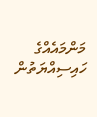މަންމައެއްގެ ހައިސިއްޔަތުން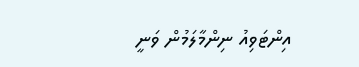އިންޓަވިއު ނިންމާލަމުން ވަނީ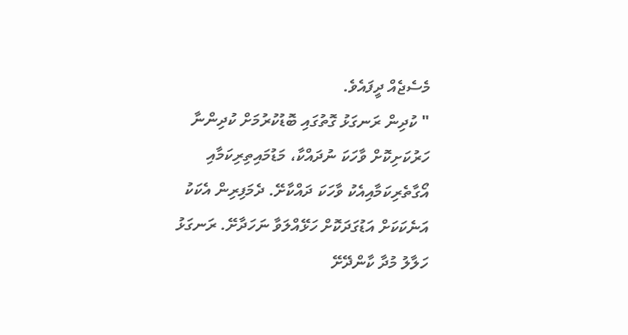މެސެޖެއް ދީފައެވެ.
" ކުދިން ރަނގަޅު ގޮތުގައި ބޮޑުކުރުމަށް ކުދިންނާ ހަރުކަށިކޮށް ވާހަކަ ނުދައްކާ، މަޑުމައިތިރިކަމާއި އޯގާތެރިކަމާއިއެކު ވާހަކަ ދައްކާށޭ. ދެމަފިރިން އެކަކު އަނެކަކަށް އަޑުގަދަކޮށް ހަޅޭއްލަވާ ނަހަދާށޭ. ރަނގަޅު ހަލާލު މުދާ ކާންދޭށޭ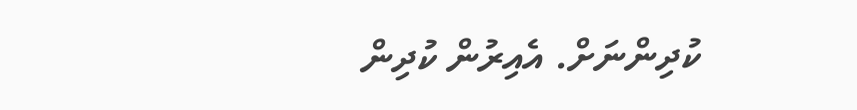ކުދިންނަށް. އެއިރުން ކުދިން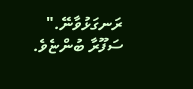ރަނގަޅުވާނޭ." ސަފޫރާ ބުންޏެވެ.